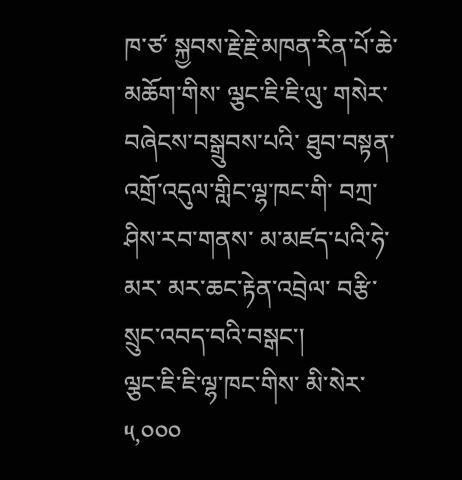ཁ་ཙ་ སྐྱབས་རྗེ་རྗེ་མཁན་རིན་པོ་ཆེ་མཆོག་གིས་ ལྕང་ཇི་ཇི་ལུ་ གསེར་བཞེངས་བསྒྲུབས་པའི་ ཐུབ་བསྟན་འགྲོ་འདུལ་གླིང་ལྷ་ཁང་གི་ བཀྲ་ཤིས་རབ་གནས་ མ་མཛད་པའི་ཧེ་མར་ མར་ཆང་རྟེན་འབྲེལ་ བརྩི་སྲུང་འབད་བའི་བསྒང་།
ལྕང་ཇི་ཇི་ལྷ་ཁང་གིས་ མི་སེར་༥,༠༠༠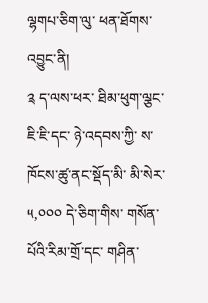ལྷགཔ་ཅིག་ལུ་ ཕན་ཐོགས་འབྱུང་ནི།
༉ ད་ལས་ཕར་ ཐིམ་ཕུག་ལྕང་ཇི་ཇི་དང་ ཉེ་འདབས་ཀྱི་ ས་ཁོངས་ཚུ་ནང་སྡོད་མི་ མི་སེར་༥,༠༠༠ དེ་ཅིག་གིས་ གསོན་པོའི་རིམ་གྲོ་དང་ གཤིན་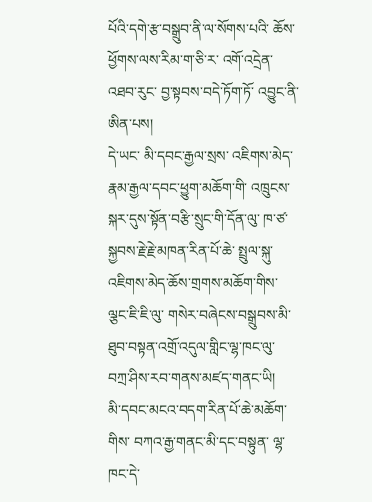པོའི་དགེ་རྩ་བསྒྲུབ་ནི་ལ་སོགས་པའི་ ཆོས་ཕྱོགས་ལས་རིམ་ག་ཅི་ར་ འགོ་འདྲེན་འཐབ་རུང་ བྱ་སྟབས་བདེ་ཏོག་ཏོ་ འབྱུང་ནི་ཨིན་པས།
དེ་ཡང་ མི་དབང་རྒྱལ་སྲས་ འཇིགས་མེད་རྣམ་རྒྱལ་དབང་ཕྱུག་མཆོག་གི་ འཁྲུངས་སྐར་དུས་སྟོན་བརྩི་སྲུང་གི་དོན་ལུ་ ཁ་ཙ་ སྐྱབས་རྗེ་རྗེ་མཁན་རིན་པོ་ཆེ་ སྤྲུལ་སྐུ་འཇིགས་མེད་ཆོས་གྲགས་མཆོག་གིས་ ལྕང་ཇི་ཇི་ལུ་ གསེར་བཞེངས་བསྒྲུབས་མི་ ཐུབ་བསྟན་འགྲོ་འདུལ་གླིང་ལྷ་ཁང་ལུ་ བཀྲ་ཤིས་རབ་གནས་མཛད་གནང་ཡི།
མི་དབང་མངའ་བདག་རིན་པོ་ཆེ་མཆོག་གིས་ བཀའ་རྒྱ་གནང་མི་དང་བསྟུན་ ལྷ་ཁང་དེ་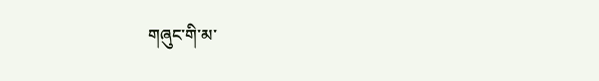གཞུང་གི་མ་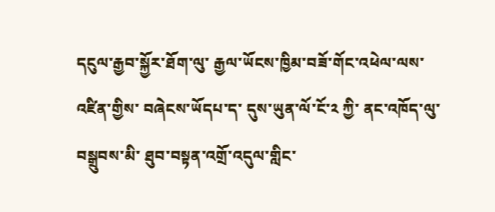དངུལ་རྒྱབ་སྐྱོར་ཐོག་ལུ་ རྒྱལ་ཡོངས་ཁྱིམ་བཟོ་གོང་འཕེལ་ལས་འཛིན་གྱིས་ བཞེངས་ཡོདཔ་ད་ དུས་ཡུན་ལོ་ངོ་༢ ཀྱི་ ནང་འཁོད་ལུ་བསྒྲུབས་མི་ ཐུབ་བསྟན་འགྲོ་འདུལ་གླིང་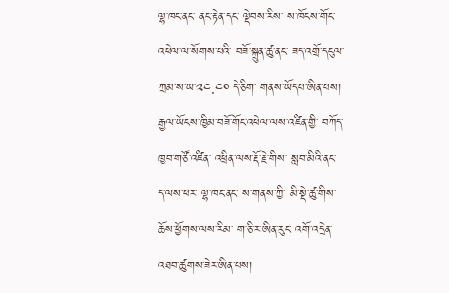ལྷ་ཁང་ནང་ ནང་རྟེན་དང་ ལྡེབས་རིས་ ས་ཁོངས་གོང་འཕེལ་ལ་སོགས་པའི་ བཟོ་སྐྲུན་ཚུ་ནང་ ཟད་འགྲོ་དངུལ་ཀྲམ་ས་ཡ་༢༤.༤༠ དེ་ཅིག་ གནས་ཡོདཔ་ཨིན་པས།
རྒྱལ་ཡོངས་ཁྱིམ་བཟོ་གོང་འཕེལ་ལས་འཛིན་གྱི་ བཀོད་ཁྱབ་གཙོ་འཛིན་ འཕྲིན་ལས་རྡོ་རྗེ་གིས་ སླབ་མིའི་ནང་ ད་ལས་ཕར་ ལྷ་ཁང་ནང་ ས་གནས་ཀྱི་ མི་སྡེ་ཚུ་གིས་ ཆོས་ཕྱོགས་ལས་རིམ་ ག་ཅི་ར་ཨིན་རུང་ འགོ་འདྲེན་འཐབ་ཚུགས་ཟེར་ཨིན་པས།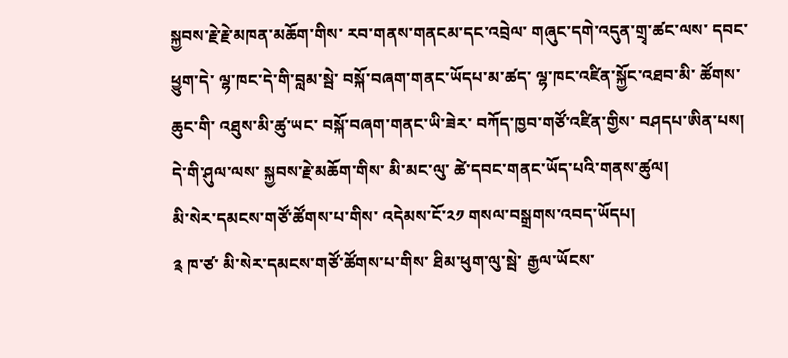སྐྱབས་རྗེ་རྗེ་མཁན་མཆོག་གིས་ རབ་གནས་གནངམ་དང་འབྲེལ་ གཞུང་དགེ་འདུན་གྲྭ་ཚང་ལས་ དབང་ཕྱུག་དེ་ ལྷ་ཁང་དེ་གི་བླམ་སྦེ་ བསྐོ་བཞག་གནང་ཡོདཔ་མ་ཚད་ ལྷ་ཁང་འཛིན་སྐྱོང་འཐབ་མི་ ཚོགས་ཆུང་གི་ འཐུས་མི་ཚུ་ཡང་ བསྐོ་བཞག་གནང་ཡི་ཟེར་ བཀོད་ཁྱབ་གཙོ་འཛིན་གྱིས་ བཤདཔ་ཨིན་པས།
དེ་གི་ཤུལ་ལས་ སྐྱབས་རྗེ་མཆོག་གིས་ མི་མང་ལུ་ ཚེ་དབང་གནང་ཡོད་པའི་གནས་ཚུལ།
མི་སེར་དམངས་གཙོ་ཚོགས་པ་གིས་ འདེམས་ངོ་༢༡ གསལ་བསྒྲགས་འབད་ཡོདཔ།
༉ ཁ་ཙ་ མི་སེར་དམངས་གཙོ་ཚོགས་པ་གིས་ ཐིམ་ཕུག་ལུ་སྦེ་ རྒྱལ་ཡོངས་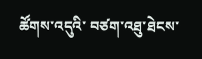ཚོགས་འདུའི་ བཙག་འཐུ་ཐེངས་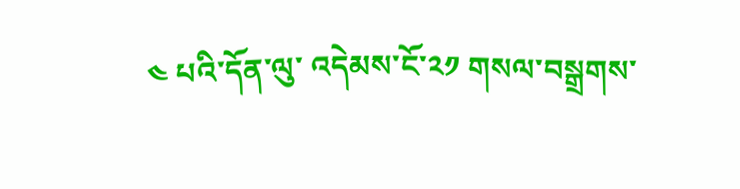༤ པའི་དོན་ལུ་ འདེམས་ངོ་༢༡ གསལ་བསྒྲགས་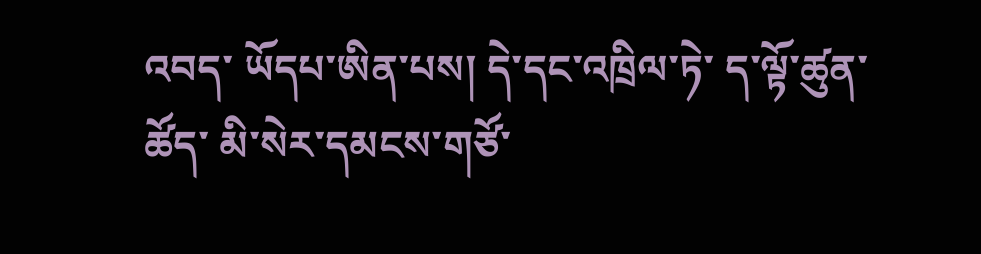འབད་ ཡོདཔ་ཨིན་པས། དེ་དང་འཁྲིལ་ཏེ་ ད་ལྟོ་ཚུན་ཚོད་ མི་སེར་དམངས་གཙོ་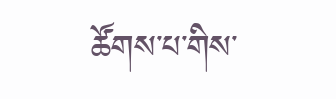ཚོགས་པ་གིས་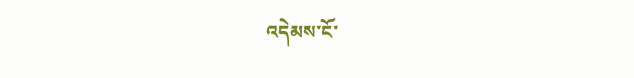འདེམས་ངོ་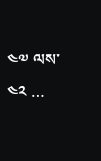༤༧ ལས་༤༢ …